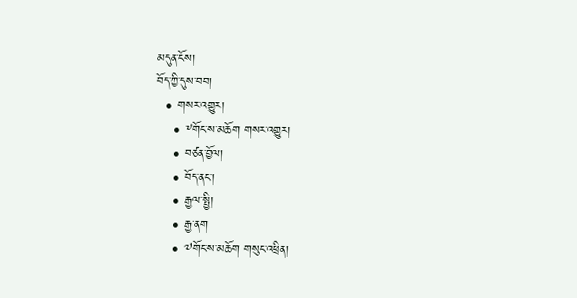མདུན་ངོས།
བོད་ཀྱི་དུས་བབ།
  • གསར་འགྱུར།
    • ༸གོང་ས་མཆོག གསར་འགྱུར།
    • བཙན་བྱོལ།
    • བོད་ནང་།
    • རྒྱལ་སྤྱི།
    • རྒྱ་ནག
    • ༧གོང་ས་མཆོག གསུང་འཕྲིན།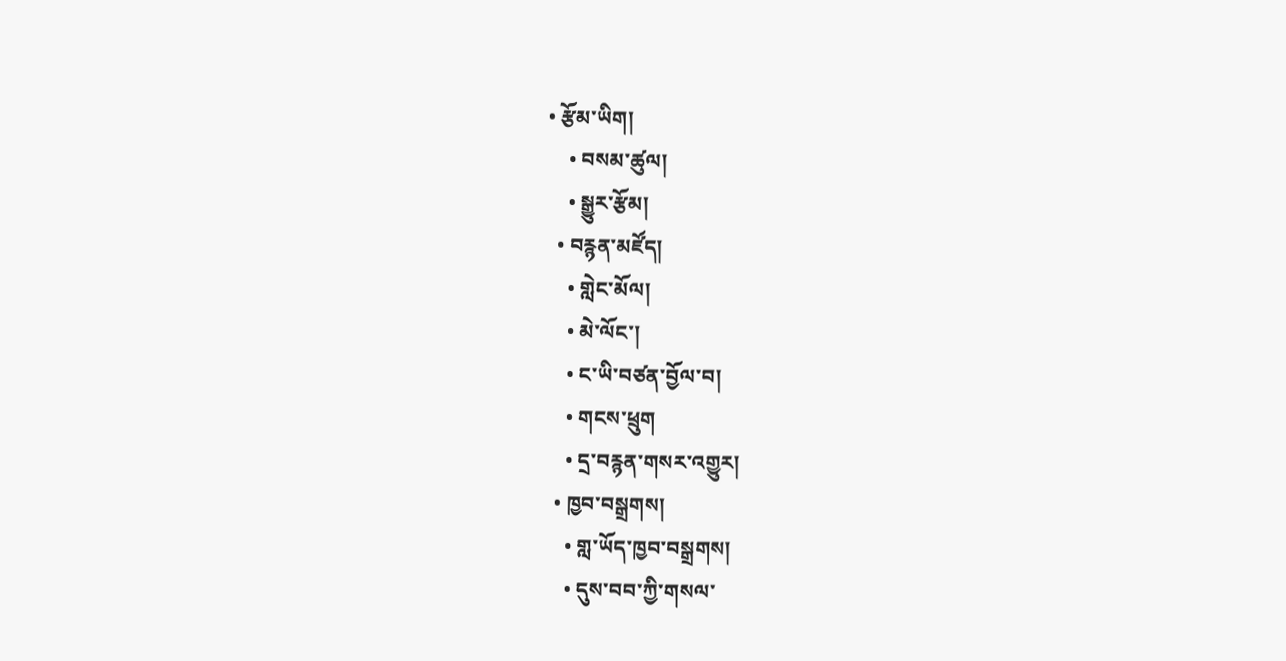• རྩོམ་ཡིག།
    • བསམ་ཚུལ།
    • སྒྱུར་རྩོམ།
  • བརྙན་མཛོད།
    • གླེང་མོལ།
    • མེ་ལོང་།
    • ང་ཡི་བཙན་བྱོལ་བ།
    • གངས་ཕྲུག
    • དྲ་བརྙན་གསར་འགྱུར།
  • ཁྱབ་བསྒྲགས།
    • གླ་ཡོད་ཁྱབ་བསྒྲགས།
    • དུས་བབ་ཀྱི་གསལ་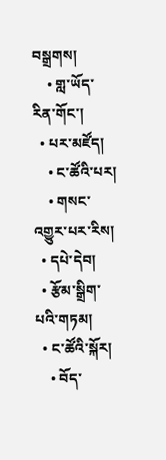བསྒྲགས།
    • གླ་ཡོད་རིན་གོང་།
  • པར་མཛོད།
    • ང་ཚོའི་པར།
    • གསང་འགྱུར་པར་རིས།
  • དཔེ་དེབ།
  • རྩོམ་སྒྲིག་པའི་གཏམ།
  • ང་ཚོའི་སྐོར།
    • བོད་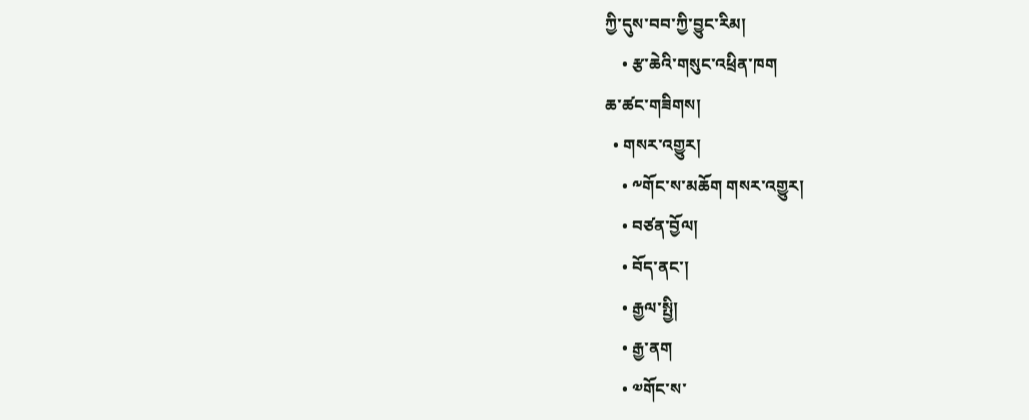ཀྱི་དུས་བབ་ཀྱི་བྱུང་རིམ།
    • རྩ་ཆེའི་གསུང་འཕྲིན་ཁག
ཆ་ཚང་གཟིགས།
  • གསར་འགྱུར།
    • ༸གོང་ས་མཆོག གསར་འགྱུར།
    • བཙན་བྱོལ།
    • བོད་ནང་།
    • རྒྱལ་སྤྱི།
    • རྒྱ་ནག
    • ༧གོང་ས་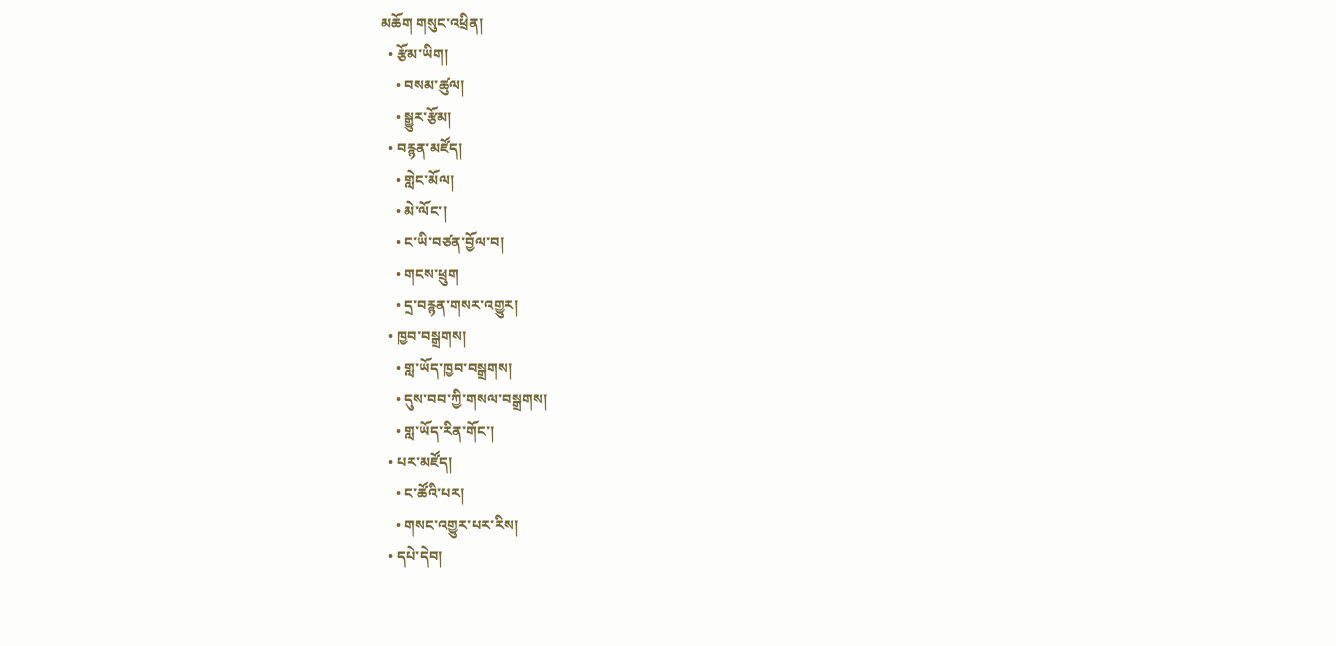མཆོག གསུང་འཕྲིན།
  • རྩོམ་ཡིག།
    • བསམ་ཚུལ།
    • སྒྱུར་རྩོམ།
  • བརྙན་མཛོད།
    • གླེང་མོལ།
    • མེ་ལོང་།
    • ང་ཡི་བཙན་བྱོལ་བ།
    • གངས་ཕྲུག
    • དྲ་བརྙན་གསར་འགྱུར།
  • ཁྱབ་བསྒྲགས།
    • གླ་ཡོད་ཁྱབ་བསྒྲགས།
    • དུས་བབ་ཀྱི་གསལ་བསྒྲགས།
    • གླ་ཡོད་རིན་གོང་།
  • པར་མཛོད།
    • ང་ཚོའི་པར།
    • གསང་འགྱུར་པར་རིས།
  • དཔེ་དེབ།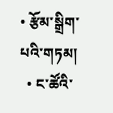• རྩོམ་སྒྲིག་པའི་གཏམ།
  • ང་ཚོའི་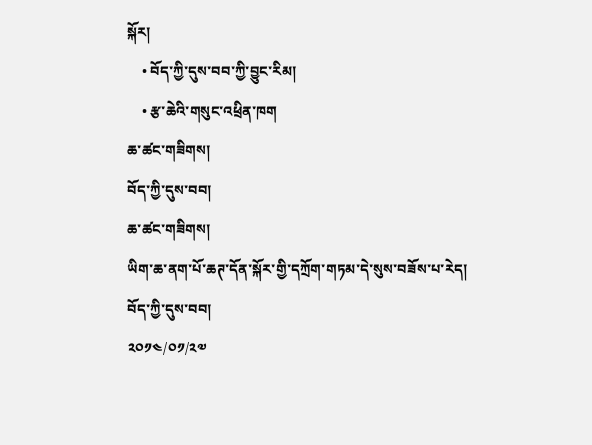སྐོར།
    • བོད་ཀྱི་དུས་བབ་ཀྱི་བྱུང་རིམ།
    • རྩ་ཆེའི་གསུང་འཕྲིན་ཁག
ཆ་ཚང་གཟིགས།
བོད་ཀྱི་དུས་བབ།
ཆ་ཚང་གཟིགས།
ཡིག་ཆ་ནག་པོ་ཆཊ་དོན་སྐོར་གྱི་དཀྲོག་གཏམ་དེ་སུས་བཟོས་པ་རེད།
བོད་ཀྱི་དུས་བབ།
༢༠༡༤/༠༡/༢༧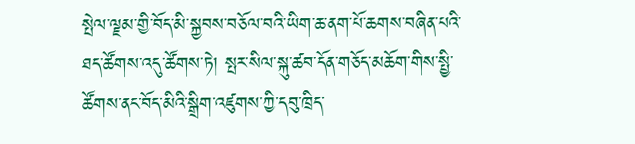སྤེལ་ལྗམ་གྱི་བོད་མི་སྐྱབས་བཅོལ་བའི་ཡིག་ཆ་ནག་པོ་ཆགས་བཞིན་པའི་ཐད་ཚོགས་འདུ་ཚོགས་ཏེ། སྤར་སིལ་སྐུ་ཚབ་དོན་གཅོད་མཆོག་གིས་སྤྱི་ཚོགས་ནང་བོད་མིའི་སྒྲིག་འཛུགས་ཀྱི་དབུ་ཁྲིད་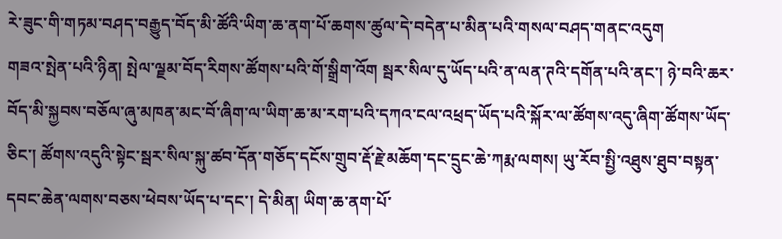རེ་ཟུང་གི་གཏམ་བཤད་བརྒྱུད་བོད་མི་ཚོའི་ཡིག་ཆ་ནག་པོ་ཆགས་ཚུལ་དེ་བདེན་པ་མིན་པའི་གསལ་བཤད་གནང་འདུག
གཟའ་སྤེན་པའི་ཉིན། སྤེལ་ལྗམ་བོད་རིགས་ཚོགས་པའི་གོ་སྒྲིག་འོག སྦར་སིལ་དུ་ཡོད་པའི་ན་ལན་ཊའི་དགོན་པའི་ནང་། ཉེ་བའི་ཆར་བོད་མི་སྐྱབས་བཅོལ་ཞུ་མཁན་མང་བོ་ཞིག་ལ་ཡིག་ཆ་མ་རག་པའི་དཀའ་ངལ་འཕྲད་ཡོད་པའི་སྐོར་ལ་ཚོགས་འདུ་ཞིག་ཚོགས་ཡོད་ཅིང་། ཚོགས་འདུའི་སྟེང་སྦར་སིལ་སྐུ་ཚབ་དོན་གཅོད་དངོས་གྲུབ་རྡོ་རྗེ་མཆོག་དང་དྲུང་ཆེ་ཀརྨ་ལགས། ཡུ་རོབ་སྤྱི་འཐུས་ཐུབ་བསྟན་དབང་ཆེན་ལགས་བཅས་ཕེབས་ཡོད་པ་དང་། དེ་མིན། ཡིག་ཆ་ནག་པོ་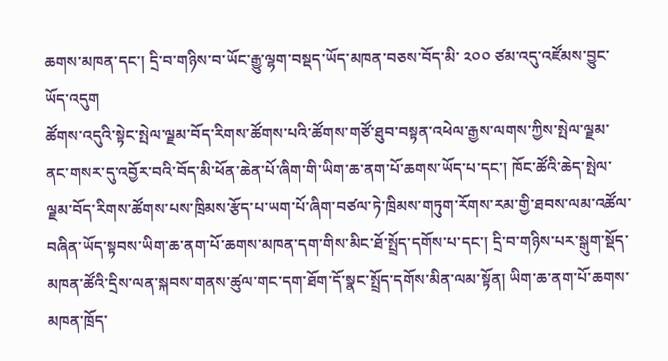ཆགས་མཁན་དང་། དྲི་བ་གཉིས་བ་ཡོང་རྒྱུ་ལྷག་བསྡད་ཡོད་མཁན་བཅས་བོད་མི་ ༢༠༠ ཙམ་འདུ་འཛོམས་བྱུང་ཡོད་འདུག
ཚོགས་འདུའི་སྟེང་སྤེལ་ལྗམ་བོད་རིགས་ཚོགས་པའི་ཚོགས་གཙོ་ཐུབ་བསྟན་འཕེལ་རྒྱས་ལགས་ཀྱིས་སྤེལ་ལྗམ་ནང་གསར་དུ་འབྱོར་བའི་བོད་མི་ཕོན་ཆེན་པོ་ཞིག་གི་ཡིག་ཆ་ནག་པོ་ཆགས་ཡོད་པ་དང་། ཁོང་ཚོའི་ཆེད་སྤེལ་ལྗམ་བོད་རིགས་ཚོགས་པས་ཁྲིམས་རྩོད་པ་ཡག་པོ་ཞིག་བཙལ་ཏེ་ཁྲིམས་གཏུག་རོགས་རམ་གྱི་ཐབས་ལམ་འཚོལ་བཞིན་ཡོད་སྟབས་ཡིག་ཆ་ནག་པོ་ཆགས་མཁན་དག་གིས་མིང་ཐོ་སྤྲོད་དགོས་པ་དང་། དྲི་བ་གཉིས་པར་སྒུག་སྡོད་མཁན་ཚོའི་དྲིས་ལན་སྐབས་གནས་ཚུལ་གང་དག་ཐོག་དོ་སྣང་སྤྲོད་དགོས་མིན་ལམ་སྟོན། ཡིག་ཆ་ནག་པོ་ཆགས་མཁན་ཁྲོད་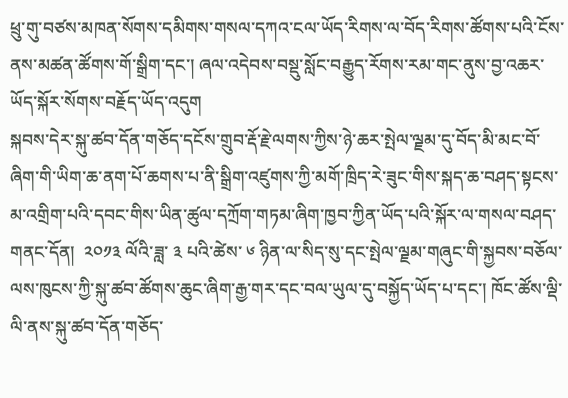ཕྲུ་གུ་བཙས་མཁན་སོགས་དམིགས་གསལ་དཀའ་ངལ་ཡོད་རིགས་ལ་བོད་རིགས་ཚོགས་པའི་ངོས་ནས་མཚན་ཚོགས་གོ་སྒྲིག་དང་། ཞལ་འདེབས་བསྡུ་སློང་བརྒྱུད་རོགས་རམ་གང་ནུས་བྱ་འཆར་ཡོད་སྐོར་སོགས་བརྗོད་ཡོད་འདུག
སྐབས་དེར་སྐུ་ཚབ་དོན་གཅོད་དངོས་གྲུབ་རྡོ་རྗེ་ལགས་ཀྱིས་ཉེ་ཆར་སྤེལ་ལྗམ་དུ་བོད་མི་མང་བོ་ཞིག་གི་ཡིག་ཆ་ནག་པོ་ཆགས་པ་ནི་སྒྲིག་འཛུགས་ཀྱི་མགོ་ཁྲིད་རེ་ཟུང་གིས་སྐད་ཆ་བཤད་སྟངས་མ་འགྲིག་པའི་དབང་གིས་ཡིན་ཚུལ་དཀྲོག་གཏམ་ཞིག་ཁྱབ་ཀྱིན་ཡོད་པའི་སྐོར་ལ་གསལ་བཤད་གནང་དོན།  ༢༠༡༣ ལོའི་ཟླ་ ༣ པའི་ཚེས་ ༦ ཉིན་ལ་སིད་སུ་དང་སྤེལ་ལྗམ་གཞུང་གི་སྐྱབས་བཅོལ་ལས་ཁུངས་ཀྱི་སྐུ་ཚབ་ཚོགས་ཆུང་ཞིག་རྒྱ་གར་དང་བལ་ཡུལ་དུ་བསྐྱོད་ཡོད་པ་དང་། ཁོང་ཚོས་ལྡི་ལི་ནས་སྐུ་ཚབ་དོན་གཅོད་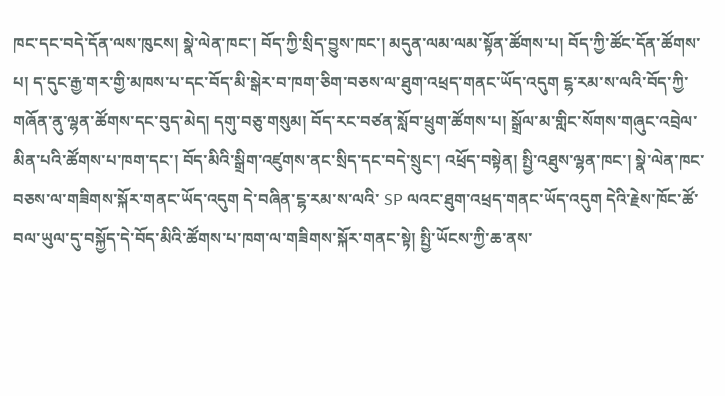ཁང་དང་བདེ་དོན་ལས་ཁུངས། སྣེ་ལེན་ཁང་། བོད་ཀྱི་སྲིད་བྱུས་ཁང་། མདུན་ལམ་ལམ་སྟོན་ཚོགས་པ། བོད་ཀྱི་ཚོང་དོན་ཚོགས་པ། ད་དུང་རྒྱ་གར་གྱི་མཁས་པ་དང་བོད་མི་སྒེར་བ་ཁག་ཅིག་བཅས་ལ་ཐུག་འཕྲད་གནང་ཡོད་འདུག ངྷ་རམ་ས་ལའི་བོད་ཀྱི་གཞོན་ནུ་ལྷན་ཚོགས་དང་བུད་མེད། དགུ་བཅུ་གསུམ། བོད་རང་བཙན་སློབ་ཕྲུག་ཚོགས་པ། སྒྲོལ་མ་གླིང་སོགས་གཞུང་འབྲེལ་མིན་པའི་ཚོགས་པ་ཁག་དང་། བོད་མིའི་སྒྲིག་འཛུགས་ནང་སྲིད་དང་བདེ་སྲུང་། འཕྲོད་བསྟེན། སྤྱི་འཐུས་ལྷན་ཁང་། སྣེ་ལེན་ཁང་བཅས་ལ་གཟིགས་སྐོར་གནང་ཡོད་འདུག དེ་བཞིན་ངྷ་རམ་ས་ལའི་ SP ལའང་ཐུག་འཕྲད་གནང་ཡོད་འདུག དེའི་རྗེས་ཁོང་ཚོ་བལ་ཡུལ་དུ་བསྐྱོད་དེ་བོད་མིའི་ཚོགས་པ་ཁག་ལ་གཟིགས་སྐོར་གནང་སྟེ། སྤྱི་ཡོངས་ཀྱི་ཆ་ནས་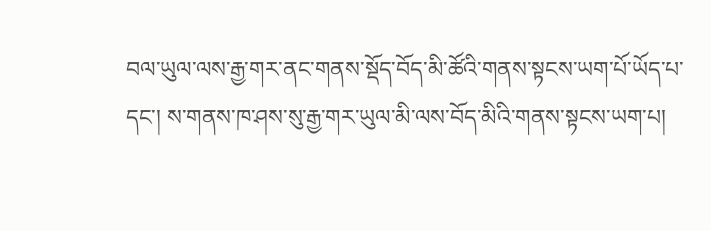བལ་ཡུལ་ལས་རྒྱ་གར་ནང་གནས་སྡོད་བོད་མི་ཚོའི་གནས་སྟངས་ཡག་པོ་ཡོད་པ་དང་། ས་གནས་ཁ་ཤས་སུ་རྒྱ་གར་ཡུལ་མི་ལས་བོད་མིའི་གནས་སྟངས་ཡག་པ།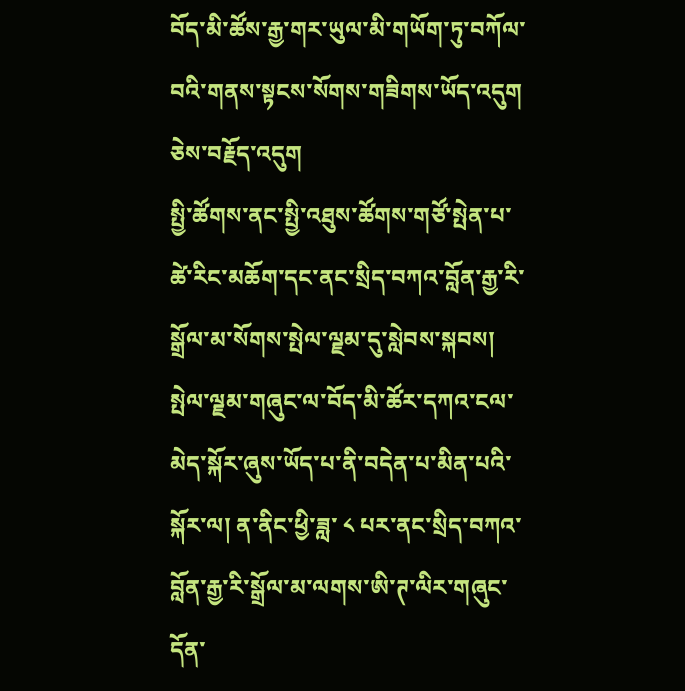བོད་མི་ཚོས་རྒྱ་གར་ཡུལ་མི་གཡོག་ཏུ་བཀོལ་བའི་གནས་སྟངས་སོགས་གཟིགས་ཡོད་འདུག ཅེས་བརྗོད་འདུག
སྤྱི་ཚོགས་ནང་སྤྱི་འཐུས་ཚོགས་གཙོ་སྤེན་པ་ཚེ་རིང་མཆོག་དང་ནང་སྲིད་བཀའ་བློན་རྒྱ་རི་སྒྲོལ་མ་སོགས་སྤེལ་ལྗམ་དུ་སླེབས་སྐབས། སྤེལ་ལྗམ་གཞུང་ལ་བོད་མི་ཚོར་དཀའ་ངལ་མེད་སྐོར་ཞུས་ཡོད་པ་ནི་བདེན་པ་མིན་པའི་སྐོར་ལ། ན་ནིང་ཕྱི་ཟླ་ ༨ པར་ནང་སྲིད་བཀའ་བློན་རྒྱ་རི་སྒྲོལ་མ་ལགས་ཨི་ཊ་ལིར་གཞུང་དོན་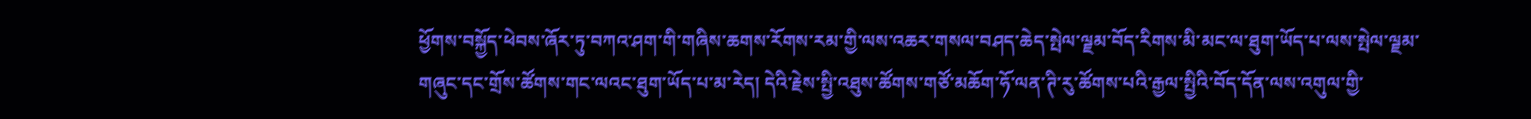ཕྱོགས་བསྐྱོད་ཕེབས་ཞོར་ཏུ་བཀའ་ཤག་གི་གཞིས་ཆགས་རོགས་རམ་གྱི་ལས་འཆར་གསལ་བཤད་ཆེད་སྤེལ་ལྗམ་བོད་རིགས་མི་མང་ལ་ཐུག་ཡོད་པ་ལས་སྤེལ་ལྗམ་གཞུང་དང་གྲོས་ཚོགས་གང་ལའང་ཐུག་ཡོད་པ་མ་རེད། དེའི་རྗེས་སྤྱི་འཐུས་ཚོགས་གཙོ་མཆོག་ཧོ་ལན་ཊི་རུ་ཚོགས་པའི་རྒྱལ་སྤྱིའི་བོད་དོན་ལས་འགུལ་གྱི་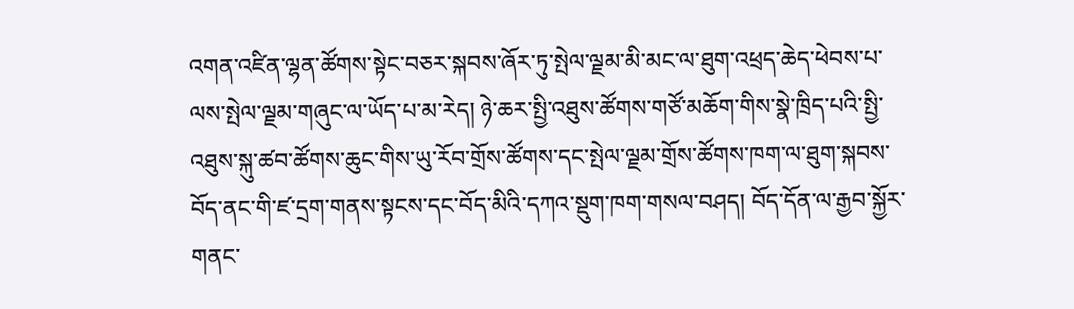འགན་འཛིན་ལྷན་ཚོགས་སྟེང་བཅར་སྐབས་ཞོར་ཏུ་སྤེལ་ལྗམ་མི་མང་ལ་ཐུག་འཕྲད་ཆེད་ཕེབས་པ་ལས་སྤེལ་ལྗམ་གཞུང་ལ་ཡོད་པ་མ་རེད། ཉེ་ཆར་སྤྱི་འཐུས་ཚོགས་གཙོ་མཆོག་གིས་སྣེ་ཁྲིད་པའི་སྤྱི་འཐུས་སྐུ་ཚབ་ཚོགས་ཆུང་གིས་ཡུ་རོབ་གྲོས་ཚོགས་དང་སྤེལ་ལྗམ་གྲོས་ཚོགས་ཁག་ལ་ཐུག་སྐབས་བོད་ནང་གི་ཛ་དྲག་གནས་སྟངས་དང་བོད་མིའི་དཀའ་སྡུག་ཁག་གསལ་བཤད། བོད་དོན་ལ་རྒྱབ་སྐྱོར་གནང་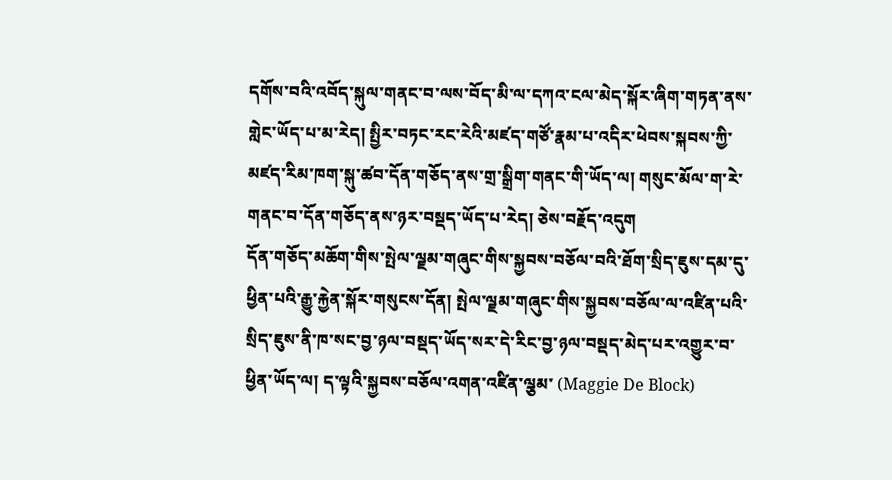དགོས་བའི་འབོད་སྐུལ་གནང་བ་ལས་བོད་མི་ལ་དཀའ་ངལ་མེད་སྐོར་ཞིག་གཏན་ནས་གླེང་ཡོད་པ་མ་རེད། སྤྱིར་བཏང་རང་རེའི་མཛད་གཙོ་རྣམ་པ་འདིར་ཕེབས་སྐབས་ཀྱི་མཛད་རིམ་ཁག་སྐུ་ཚབ་དོན་གཅོད་ནས་གྲ་སྒྲིག་གནང་གི་ཡོད་ལ། གསུང་མོལ་ག་རེ་གནང་བ་དོན་གཅོད་ནས་ཉར་བསྡད་ཡོད་པ་རེད། ཅེས་བརྗོད་འདུག
དོན་གཅོད་མཆོག་གིས་སྤེལ་ལྗམ་གཞུང་གིས་སྐྱབས་བཅོལ་བའི་ཐོག་སྲིད་ཇུས་དམ་དུ་ཕྱིན་པའི་རྒྱུ་རྐྱེན་སྐོར་གསུངས་དོན། སྤེལ་ལྗམ་གཞུང་གིས་སྐྱབས་བཅོལ་ལ་འཛིན་པའི་སྲིད་ཇུས་ནི་ཁ་སང་བྱ་ཉལ་བསྡད་ཡོད་སར་དེ་རིང་བྱ་ཉལ་བསྡད་མེད་པར་འགྱུར་བ་ཕྱིན་ཡོད་ལ། ད་ལྟའི་སྐྱབས་བཅོལ་འགན་འཛིན་ལྕམ་ (Maggie De Block)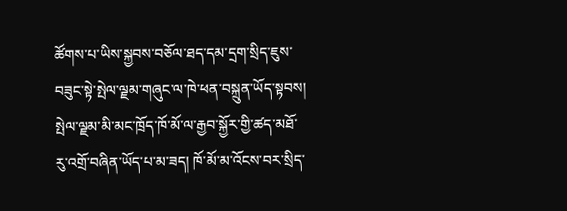ཚོགས་པ་ཡིས་སྐྱབས་བཅོལ་ཐད་དམ་དྲག་སྲིད་ཇུས་བཟུང་སྟེ་སྤེལ་ལྗམ་གཞུང་ལ་ཁེ་ཕན་བསྐྲུན་ཡོད་སྟབས། སྤེལ་ལྗམ་མི་མང་ཁྲོད་ཁོ་མོ་ལ་རྒྱབ་སྐྱོར་གྱི་ཚད་མཐོ་རུ་འགྲོ་བཞིན་ཡོད་པ་མ་ཟད། ཁོ་མོ་མ་འོངས་བར་སྲིད་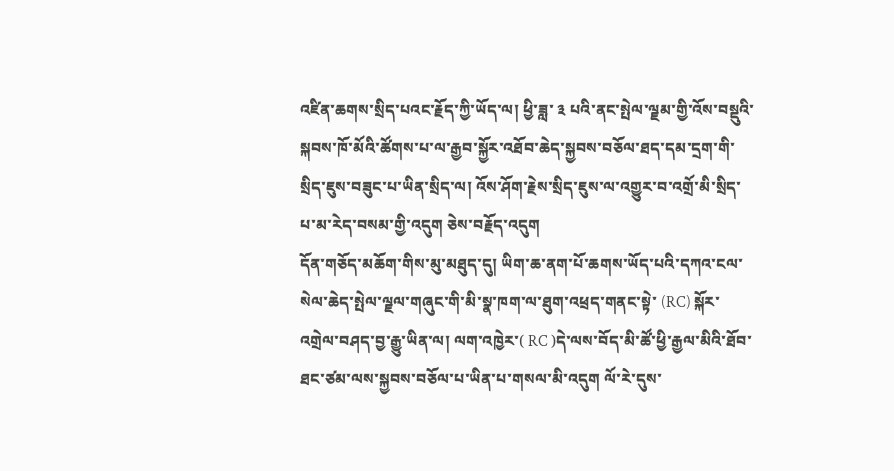འཛིན་ཆགས་སྲིད་པའང་རྗོད་ཀྱི་ཡོད་ལ། ཕྱི་ཟླ་ ༣ པའི་ནང་སྤེལ་ལྗམ་གྱི་འོས་བསྡུའི་སྐབས་ཁོ་མོའི་ཚོགས་པ་ལ་རྒྱབ་སྐྱོར་འཐོབ་ཆེད་སྐྱབས་བཅོལ་ཐད་དམ་དྲག་གི་སྲིད་ཇུས་བཟུང་པ་ཡིན་སྲིད་ལ། འོས་ཤོག་རྗེས་སྲིད་ཇུས་ལ་འགྱུར་བ་འགྲོ་མི་སྲིད་པ་མ་རེད་བསམ་གྱི་འདུག ཅེས་བརྗོད་འདུག
དོན་གཅོད་མཆོག་གིས་མུ་མཐུད་དུ། ཡིག་ཆ་ནག་པོ་ཆགས་ཡོད་པའི་དཀའ་ངལ་སེལ་ཆེད་སྤེལ་ལྗལ་གཞུང་གི་མི་སྣ་ཁག་ལ་ཐུག་འཕྲད་གནང་སྟེ་ (RC) སྐོར་འགྲེལ་བཤད་བྱ་རྒྱུ་ཡིན་ལ། ལག་འཁྱེར་( RC )དེ་ལས་བོད་མི་ཚོ་ཕྱི་རྒྱལ་མིའི་ཐོབ་ཐང་ཙམ་ལས་སྐྱབས་བཅོལ་པ་ཡིན་པ་གསལ་མི་འདུག ལོ་རེ་དུས་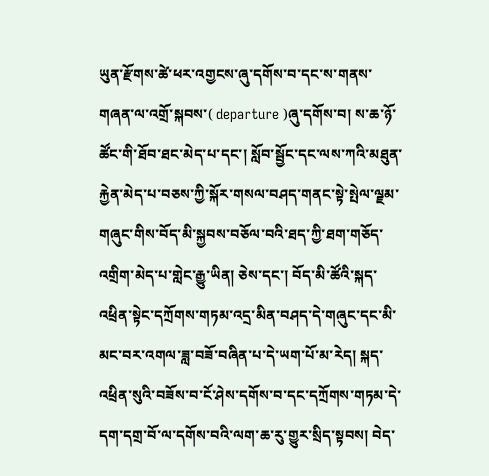ཡུན་རྫོགས་ཚེ་ཕར་འགྱངས་ཞུ་དགོས་བ་དང་ས་གནས་གཞན་ལ་འགྲོ་སྐབས་( departure )ཞུ་དགོས་བ། ས་ཆ་ཉོ་ཚོང་གི་ཐོབ་ཐང་མེད་པ་དང་། སློབ་སྦྱོང་དང་ལས་ཀའི་མཐུན་རྐྱེན་མེད་པ་བཅས་ཀྱི་སྐོར་གསལ་བཤད་གནང་སྟེ་སྤེལ་ལྗམ་གཞུང་གིས་བོད་མི་སྐྱབས་བཅོལ་བའི་ཐད་ཀྱི་ཐག་གཅོད་འགྲིག་མེད་པ་གླེང་རྒྱུ་ཡིན། ཅེས་དང་། བོད་མི་ཚོའི་སྐད་འཕྲིན་སྟེང་དཀྲོགས་གཏམ་འདྲ་མིན་བཤད་དེ་གཞུང་དང་མི་མང་བར་འགལ་ཟླ་བཟོ་བཞིན་པ་དེ་ཡག་པོ་མ་རེད། སྐད་འཕྲིན་སུའི་བཟོས་བ་ངོ་ཤེས་དགོས་བ་དང་དཀྲོགས་གཏམ་དེ་དག་དགྲ་བོ་ལ་དགོས་བའི་ལག་ཆ་རུ་གྱུར་སྲིད་སྟབས། བེད་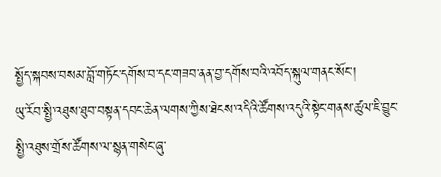སྤྱོད་སྐབས་བསམ་བློ་གཏོང་དགོས་བ་དང་གཟབ་ནན་བྱ་དགོས་བའི་འབོད་སྐུལ་གནང་སོང་།
ཡུ་རོབ་སྤྱི་འཐུས་ཐུབ་བསྟན་དབང་ཆེན་ལགས་ཀྱིས་ཐེངས་འདིའི་ཚོགས་འདུའི་སྟེང་གནས་ཚུལ་ཇི་བྱུང་སྤྱི་འཐུས་གྲོས་ཚོགས་ལ་སྙན་གསེང་ཞུ་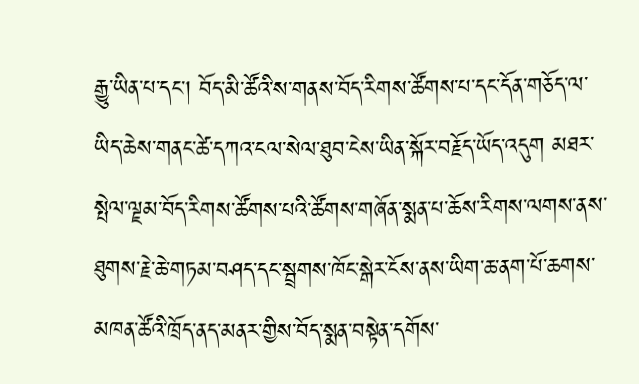རྒྱུ་ཡིན་པ་དང་། བོད་མི་ཚོའི་ས་གནས་བོད་རིགས་ཚོགས་པ་དང་དོན་གཅོད་ལ་ཡིད་ཆེས་གནང་ཚེ་དཀའ་ངལ་སེལ་ཐུབ་ངེས་ཡིན་སྐོར་བརྗོད་ཡོད་འདུག མཐར་སྤེལ་ལྗམ་བོད་རིགས་ཚོགས་པའི་ཚོགས་གཞོན་སྨན་པ་ཆོས་རིགས་ལགས་ནས་ཐུགས་རྗེ་ཆེ་གཏམ་བཤད་དང་སྦྲགས་ཁོང་སྒེར་ངོས་ནས་ཡིག་ཆ་ནག་པོ་ཆགས་མཁན་ཚོའི་ཁྲོད་ནད་མནར་གྱིས་བོད་སྨན་བསྟེན་དགོས་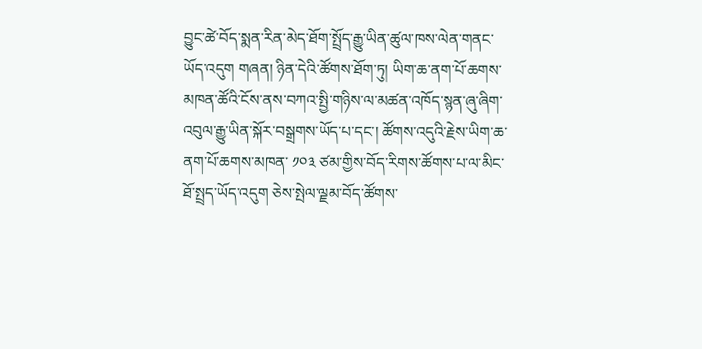བྱུང་ཚེ་བོད་སྨན་རིན་མེད་ཐོག་སྤྲོད་རྒྱུ་ཡིན་ཚུལ་ཁས་ལེན་གནང་ཡོད་འདུག གཞན། ཉིན་དེའི་ཚོགས་ཐོག་ཏུ། ཡིག་ཆ་ནག་པོ་ཆགས་མཁན་ཚོའི་ངོས་ནས་བཀའ་སྤྱི་གཉིས་ལ་མཚན་འཁོད་སྙན་ཞུ་ཞིག་འབུལ་རྒྱུ་ཡིན་སྐོར་བསྒྲགས་ཡོད་པ་དང་། ཚོགས་འདུའི་རྗེས་ཡིག་ཆ་ནག་པོ་ཆགས་མཁན་ ༡༠༣ ཙམ་གྱིས་བོད་རིགས་ཚོགས་པ་ལ་མིང་ཐོ་སྤྲད་ཡོད་འདུག ཅེས་སྤེལ་ལྗམ་བོད་ཚོགས་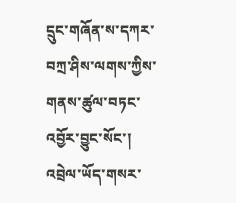དྲུང་གཞོན་ས་དཀར་བཀྲ་ཤིས་ལགས་ཀྱིས་གནས་ཚུལ་བཏང་འབྱོར་བྱུང་སོང་།
འབྲེལ་ཡོད་གསར་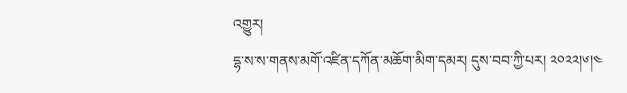འགྱུར།
དྷ་ས་ས་གནས་མགོ་འཛིན་དཀོན་མཆོག་མིག་དམར། དུས་བབ་ཀྱི་པར། ༢༠༢༢།༦།༤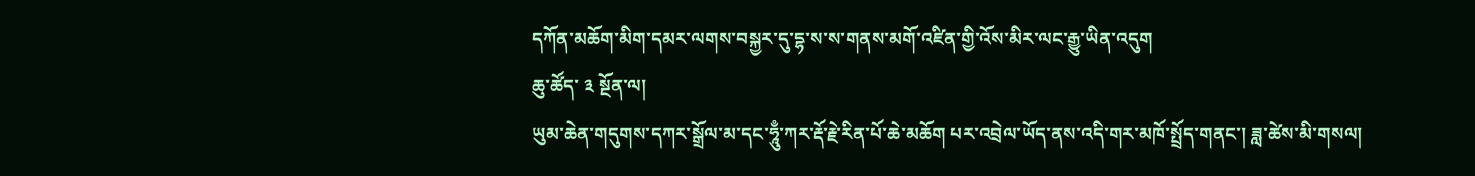དཀོན་མཆོག་མིག་དམར་ལགས་བསྐྱར་དུ་དྷ་ས་ས་གནས་མགོ་འཛིན་གྱི་འོས་མིར་ལང་རྒྱུ་ཡིན་འདུག
ཆུ་ཚོད་ ༣ སྔོན་ལ།
ཡུམ་ཆེན་གདུགས་དཀར་སྒྲོལ་མ་དང་ཧཱུྃ་ཀར་རྡོ་རྗེ་རིན་པོ་ཆེ་མཆོག པར་འབྲེལ་ཡོད་ནས་འདི་གར་མཁོ་སྤྲོད་གནང་། ཟླ་ཚེས་མི་གསལ།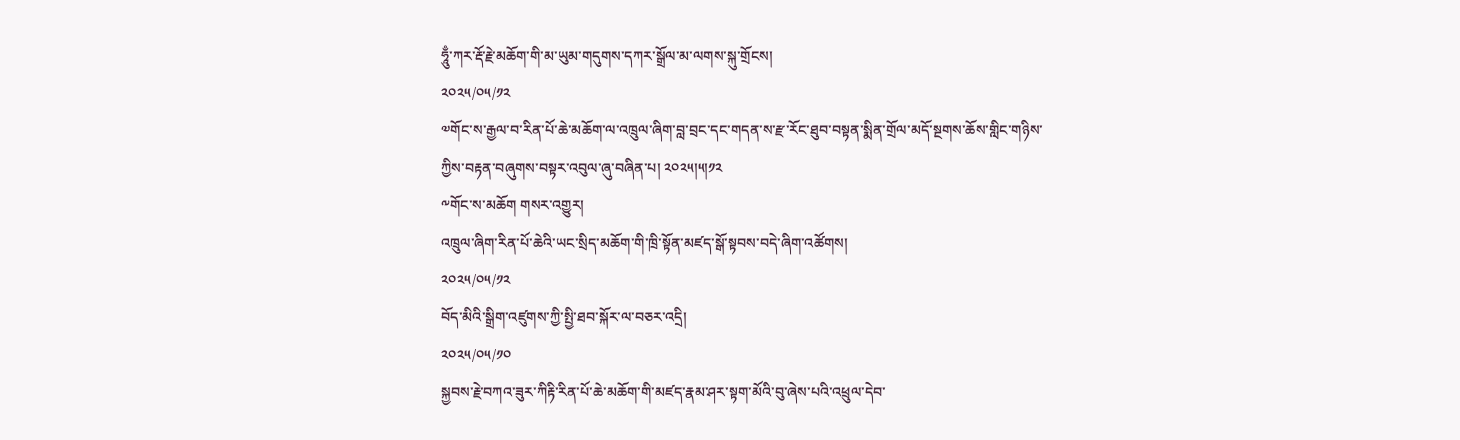ཧཱུྃ་ཀར་རྡོ་རྗེ་མཆོག་གི་མ་ཡུམ་གདུགས་དཀར་སྒྲོལ་མ་ལགས་སྐུ་གྲོངས།
༢༠༢༥/༠༥/༡༢
༧གོང་ས་རྒྱལ་བ་རིན་པོ་ཆེ་མཆོག་ལ་འཁྲུལ་ཞིག་བླ་བྲང་དང་གདན་ས་རྫ་རོང་ཐུབ་བསྟན་སྨིན་གྲོལ་མདོ་སྔགས་ཆོས་གླིང་གཉིས་ཀྱིས་བརྟན་བཞུགས་བསྟར་འབུལ་ཞུ་བཞིན་པ། ༢༠༢༥།༥།༡༢
༸གོང་ས་མཆོག གསར་འགྱུར།
འཁྲུལ་ཞིག་རིན་པོ་ཆེའི་ཡང་སྲིད་མཆོག་གི་ཁྲི་སྟོན་མཛད་སྒོ་སྟབས་བདེ་ཞིག་འཚོགས།
༢༠༢༥/༠༥/༡༢
བོད་མིའི་སྒྲིག་འཛུགས་ཀྱི་སྤྱི་ཐབ་སྐོར་ལ་བཅར་འདྲི།
༢༠༢༥/༠༥/༡༠
སྐྱབས་རྗེ་བཀའ་ཟུར་ཀིརྟི་རིན་པོ་ཆེ་མཆོག་གི་མཛད་རྣམ་ཤར་སྟག་མོའི་བུ་ཞེས་པའི་འཕྲུལ་དེབ་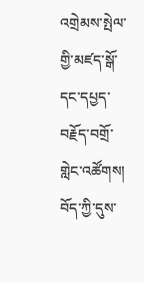འགྲེམས་སྤེལ་གྱི་མཛད་སྒོ་དང་དཔྱད་བརྗོད་བགྲོ་གླེང་འཚོགས། བོད་ཀྱི་དུས་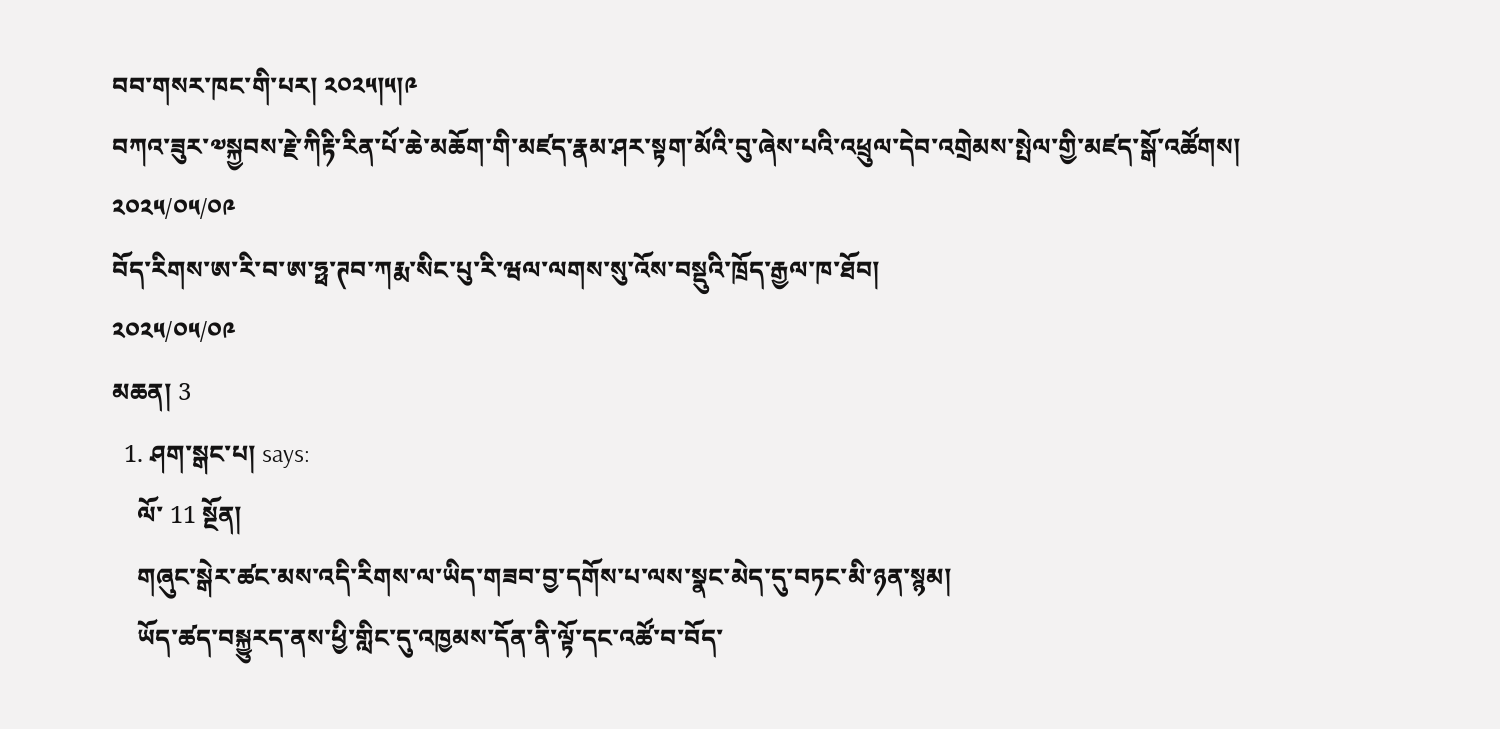བབ་གསར་ཁང་གི་པར། ༢༠༢༥།༥།༩
བཀའ་ཟུར་༧སྐྱབས་རྗེ་ཀིརྟི་རིན་པོ་ཆེ་མཆོག་གི་མཛད་རྣམ་ཤར་སྟག་མོའི་བུ་ཞེས་པའི་འཕྲུལ་དེབ་འགྲེམས་སྤེལ་གྱི་མཛད་སྒོ་འཚོགས།
༢༠༢༥/༠༥/༠༩
བོད་རིགས་ཨ་རི་བ་ཨ་ཧྥ་ཊབ་ཀརྨ་སིང་པུ་རི་ཝལ་ལགས་སུ་འོས་བསྡུའི་ཁྲོད་རྒྱལ་ཁ་ཐོབ།
༢༠༢༥/༠༥/༠༩
མཆན། 3
  1. ཤག་སྒང་པ། says:
    ལོ་ 11 སྔོན།
    གཞུང་སྒེར་ཚང་མས་འདི་རིགས་ལ་ཡིད་གཟབ་བྱ་དགོས་པ་ལས་སྣང་མེད་དུ་བཏང་མི་ཉན་སྙམ།
    ཡོད་ཚད་བསྐྱུརད་ནས་ཕྱི་གླིང་དུ་འཁྱམས་དོན་ནི་ལྟོ་དང་འཚོ་བ་བོད་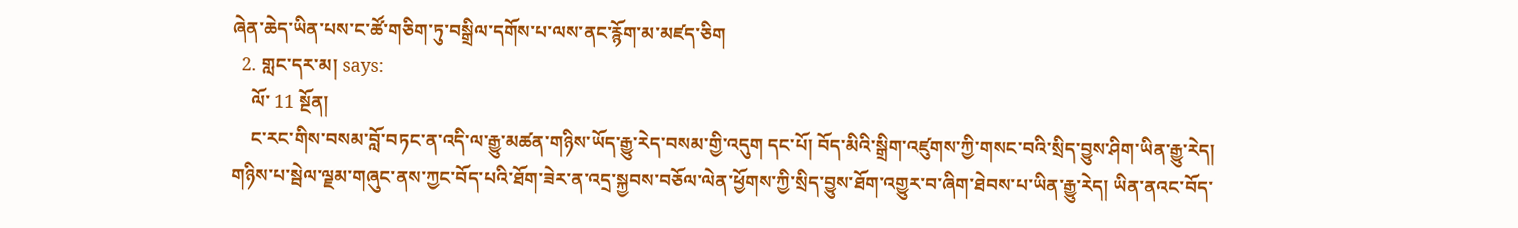ཞེན་ཆེད་ཡིན་པས་ང་ཚོ་གཅིག་ཏུ་བསྒྲིལ་དགོས་པ་ལས་ནང་རྙོག་མ་མཛད་ཅིག
  2. གླང་དར་མ། says:
    ལོ་ 11 སྔོན།
    ང་རང་གིས་བསམ་བློ་བཏང་ན་འདི་ལ་རྒྱུ་མཚན་གཉིས་ཡོད་རྒྱུ་རེད་བསམ་གྱི་འདུག དང་པོ། བོད་མིའི་སྒྲིག་འཛུགས་ཀྱི་གསང་བའི་སྲིད་བྱུས་ཤིག་ཡིན་རྒྱུ་རེད། གཉིས་པ་སྦེལ་ལྗམ་གཞུང་ནས་ཀྱང་བོད་པའི་ཐོག་ཟེར་ན་འདྲ་སྐྱབས་བཅོལ་ལེན་ཕྱོགས་ཀྱི་སྲིད་བྱུས་ཐོག་འགྱུར་བ་ཞིག་ཐེབས་པ་ཡིན་རྒྱུ་རེད། ཡིན་ནའང་བོད་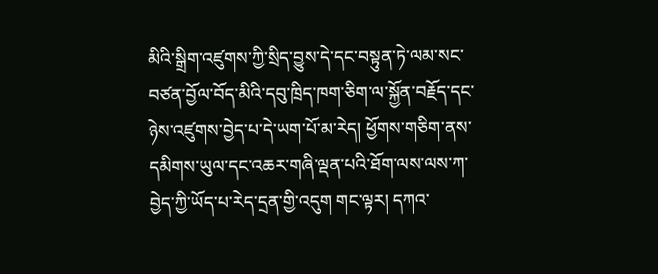མིའི་སྒྲིག་འཛུགས་ཀྱི་སྲིད་བྱུས་དེ་དང་བསྟུན་ཏེ་ལམ་སང་བཙན་བྱོལ་བོད་མིའི་དབུ་ཁྲིད་ཁག་ཅིག་ལ་སྐྱོན་བརྗོད་དང་ཉེས་འཛུགས་བྱེད་པ་དེ་ཡག་པོ་མ་རེད། ཕྱོགས་གཅིག་ནས་དམིགས་ཡུལ་དང་འཆར་གཞི་ལྡན་པའི་ཐོག་ལས་ལས་ཀ་བྱེད་ཀྱི་ཡོད་པ་རེད་དྲན་གྱི་འདུག གང་ལྟར། དཀའ་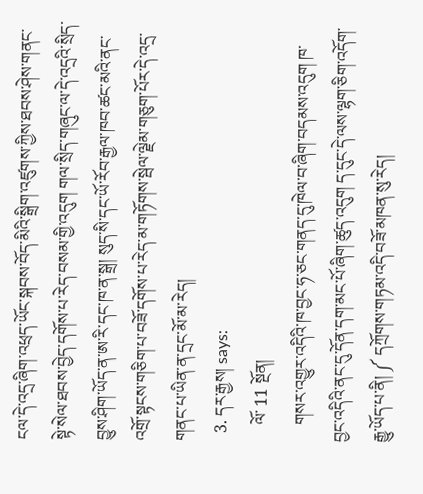ངལ་དེ་འདྲ་ཞིག་འཕྲད་ཡོང་སྐབས་བོད་མིའི་སྒྲིག་འཛུགས་ཀྱིས་ཐབས་ཤེས་གནང་སྟེ་སེལ་ཐབས་བྱེད་དགོས་པ་རེད་བསམ་གྱི་འདུག གལ་སྲིད་གཞུང་ལ་དེ་འདྲའི་སྲིད་བྱུས་ཤིག་ཡོད་ན་ཨ་རི་དང་ཁ་ན་སྒྲ། སུད་སི་དང་ཡོ་རོབ་རྒྱལ་ཁབ་ཚང་མའི་ནང་འགྲོ་སྟངས་གཅིག་པ་བཟོ་དགོས་པ་རེད་མ་གཏོགས་སྦེལ་ལྗེམ་གཅུག་པོར་དེ་འདྲ་གནང་པ་ཡིན་ན་དྲང་མོ་མ་རེད།
  3. དར་རྒྱས། says:
    ལོ་ 11 སྔོན།
    གསར་འགྱུར་འདིའི་ཁ་བྱང་ཧ་ཅང་གནད་དུ་ཁེལ་བ་ཞིག་བདམས་འདུག ཁ་བྱང་འདིའི་ནང་དུ་དོན་དག་མང་པོ་ཞིག་ཚུད་འདུག ད་དུང་དེ་ལས་ལྷག་ཅིག་འདོག་རྒྱུ་ཡོད་པ་ནི། ༼ དཀྲོགས་གཏམ་འདི་བཟོ་མཁན་སུ་རེད།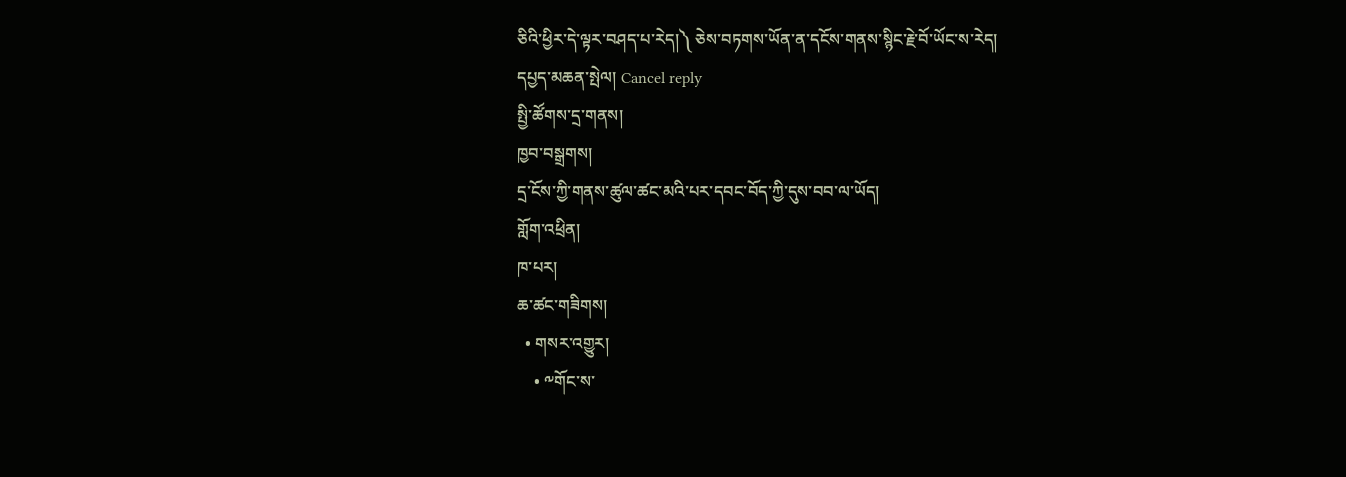ཅིའི་ཕྱིར་དེ་ལྟར་བཤད་པ་རེད།༽ ཅེས་བཏགས་ཡོན་ན་དངོས་གནས་སྙིང་རྗེ་བོ་ཡོང་ས་རེད།
དཔྱད་མཆན་སྤེལ། Cancel reply
སྤྱི་ཚོགས་དྲ་གནས།
ཁྱབ་བསྒྲགས།
དྲ་ངོས་ཀྱི་གནས་ཚུལ་ཚང་མའི་པར་དབང་བོད་ཀྱི་དུས་བབ་ལ་ཡོད།
གློག་འཕྲིན།
ཁ་པར།
ཆ་ཚང་གཟིགས།
  • གསར་འགྱུར།
    • ༸གོང་ས་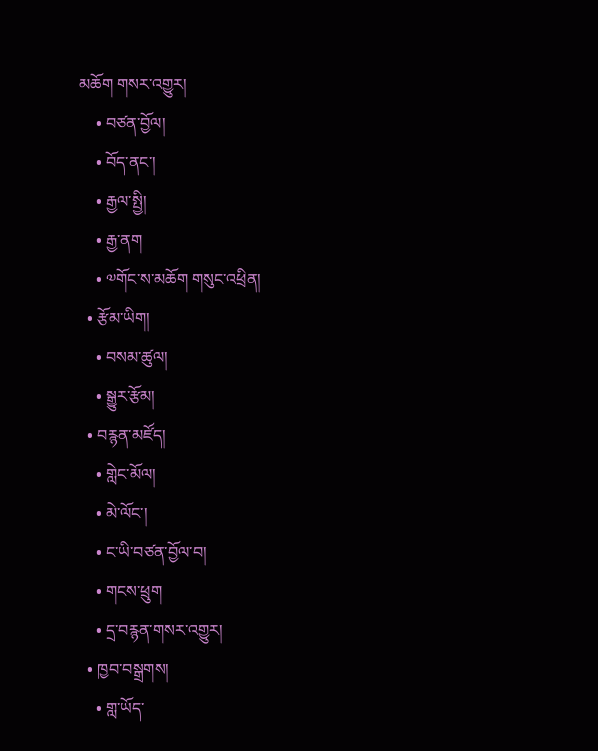མཆོག གསར་འགྱུར།
    • བཙན་བྱོལ།
    • བོད་ནང་།
    • རྒྱལ་སྤྱི།
    • རྒྱ་ནག
    • ༧གོང་ས་མཆོག གསུང་འཕྲིན།
  • རྩོམ་ཡིག།
    • བསམ་ཚུལ།
    • སྒྱུར་རྩོམ།
  • བརྙན་མཛོད།
    • གླེང་མོལ།
    • མེ་ལོང་།
    • ང་ཡི་བཙན་བྱོལ་བ།
    • གངས་ཕྲུག
    • དྲ་བརྙན་གསར་འགྱུར།
  • ཁྱབ་བསྒྲགས།
    • གླ་ཡོད་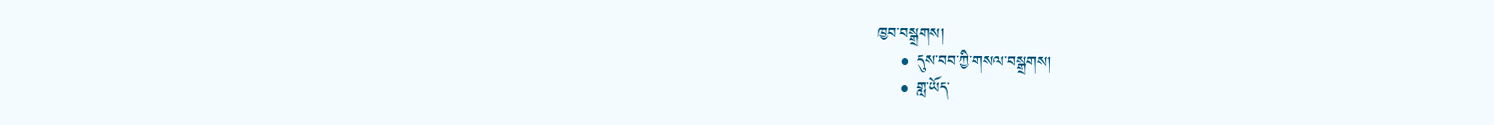ཁྱབ་བསྒྲགས།
    • དུས་བབ་ཀྱི་གསལ་བསྒྲགས།
    • གླ་ཡོད་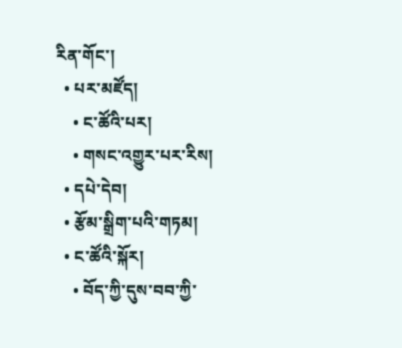རིན་གོང་།
  • པར་མཛོད།
    • ང་ཚོའི་པར།
    • གསང་འགྱུར་པར་རིས།
  • དཔེ་དེབ།
  • རྩོམ་སྒྲིག་པའི་གཏམ།
  • ང་ཚོའི་སྐོར།
    • བོད་ཀྱི་དུས་བབ་ཀྱི་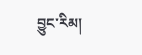བྱུང་རིམ།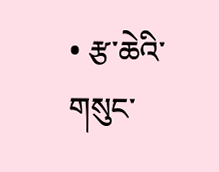• རྩ་ཆེའི་གསུང་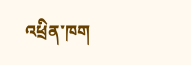འཕྲིན་ཁག